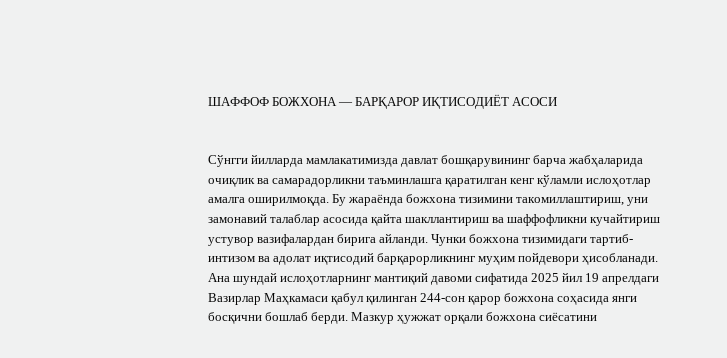ШАФФОФ БОЖХОНА — БАРҚАРОР ИҚТИСОДИЁТ АСОСИ


Сўнгги йилларда мамлакатимизда давлат бошқарувининг барча жабҳаларида очиқлик ва самарадорликни таъминлашга қаратилган кенг кўламли ислоҳотлар амалга оширилмоқда. Бу жараёнда божхона тизимини такомиллаштириш, уни замонавий талаблар асосида қайта шакллантириш ва шаффофликни кучайтириш устувор вазифалардан бирига айланди. Чунки божхона тизимидаги тартиб-интизом ва адолат иқтисодий барқарорликнинг муҳим пойдевори ҳисобланади. Ана шундай ислоҳотларнинг мантиқий давоми сифатида 2025 йил 19 апрелдаги Вазирлар Маҳкамаси қабул қилинган 244-сон қарор божхона соҳасида янги босқични бошлаб берди. Мазкур ҳужжат орқали божхона сиёсатини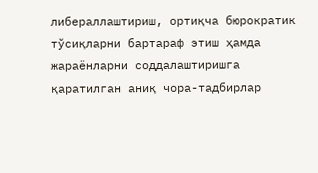либераллаштириш, ортиқча бюрократик тўсиқларни бартараф этиш ҳамда жараёнларни соддалаштиришга қаратилган аниқ чора-тадбирлар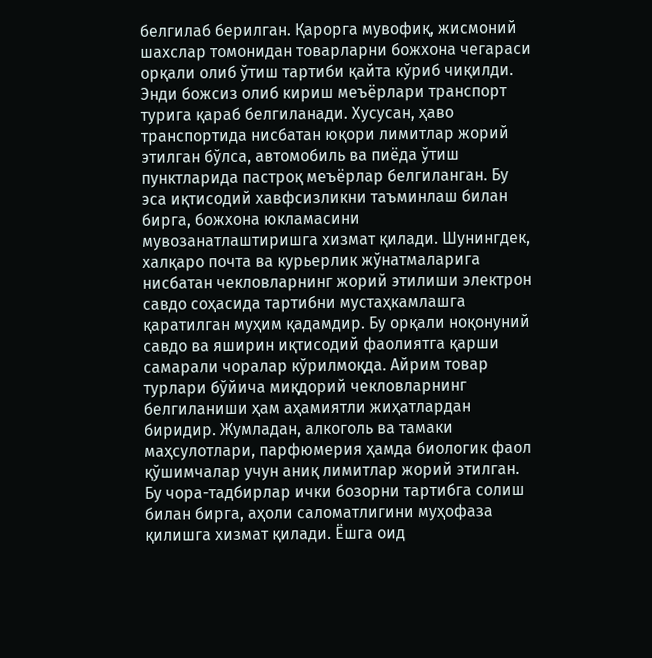белгилаб берилган. Қарорга мувофиқ, жисмоний шахслар томонидан товарларни божхона чегараси орқали олиб ўтиш тартиби қайта кўриб чиқилди. Энди божсиз олиб кириш меъёрлари транспорт турига қараб белгиланади. Хусусан, ҳаво транспортида нисбатан юқори лимитлар жорий этилган бўлса, автомобиль ва пиёда ўтиш пунктларида пастроқ меъёрлар белгиланган. Бу эса иқтисодий хавфсизликни таъминлаш билан бирга, божхона юкламасини мувозанатлаштиришга хизмат қилади. Шунингдек, халқаро почта ва курьерлик жўнатмаларига нисбатан чекловларнинг жорий этилиши электрон савдо соҳасида тартибни мустаҳкамлашга қаратилган муҳим қадамдир. Бу орқали ноқонуний савдо ва яширин иқтисодий фаолиятга қарши самарали чоралар кўрилмоқда. Айрим товар турлари бўйича миқдорий чекловларнинг белгиланиши ҳам аҳамиятли жиҳатлардан биридир. Жумладан, алкоголь ва тамаки маҳсулотлари, парфюмерия ҳамда биологик фаол қўшимчалар учун аниқ лимитлар жорий этилган. Бу чора-тадбирлар ички бозорни тартибга солиш билан бирга, аҳоли саломатлигини муҳофаза қилишга хизмат қилади. Ёшга оид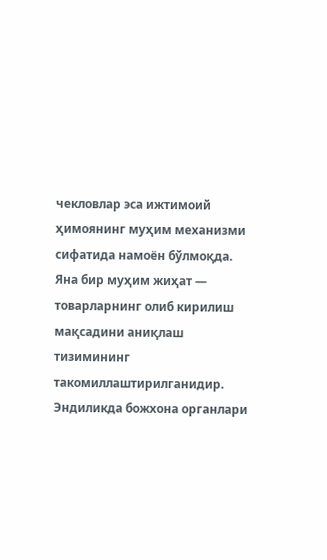чекловлар эса ижтимоий ҳимоянинг муҳим механизми сифатида намоён бўлмоқда. Яна бир муҳим жиҳат — товарларнинг олиб кирилиш мақсадини аниқлаш тизимининг такомиллаштирилганидир. Эндиликда божхона органлари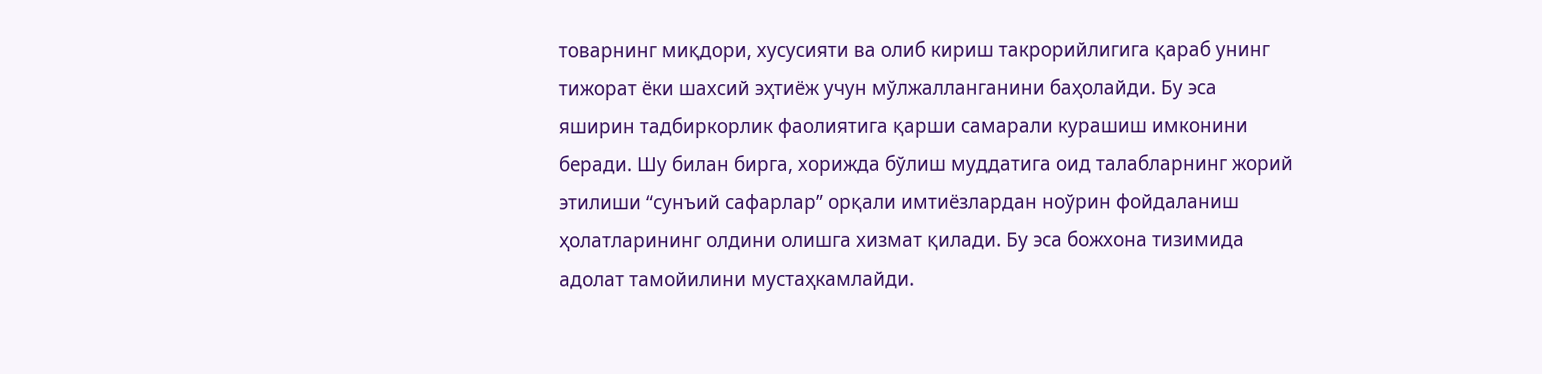товарнинг миқдори, хусусияти ва олиб кириш такрорийлигига қараб унинг тижорат ёки шахсий эҳтиёж учун мўлжалланганини баҳолайди. Бу эса яширин тадбиркорлик фаолиятига қарши самарали курашиш имконини беради. Шу билан бирга, хорижда бўлиш муддатига оид талабларнинг жорий этилиши “сунъий сафарлар” орқали имтиёзлардан ноўрин фойдаланиш ҳолатларининг олдини олишга хизмат қилади. Бу эса божхона тизимида адолат тамойилини мустаҳкамлайди.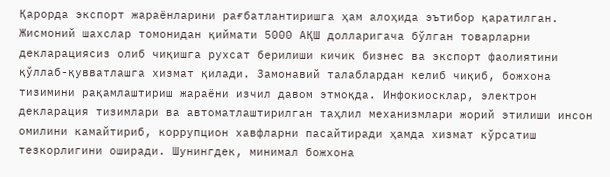Қарорда экспорт жараёнларини рағбатлантиришга ҳам алоҳида эътибор қаратилган. Жисмоний шахслар томонидан қиймати 5000 АҚШ долларигача бўлган товарларни декларациясиз олиб чиқишга рухсат берилиши кичик бизнес ва экспорт фаолиятини қўллаб-қувватлашга хизмат қилади. Замонавий талаблардан келиб чиқиб, божхона тизимини рақамлаштириш жараёни изчил давом этмоқда. Инфокиосклар, электрон декларация тизимлари ва автоматлаштирилган таҳлил механизмлари жорий этилиши инсон омилини камайтириб, коррупцион хавфларни пасайтиради ҳамда хизмат кўрсатиш тезкорлигини оширади. Шунингдек, минимал божхона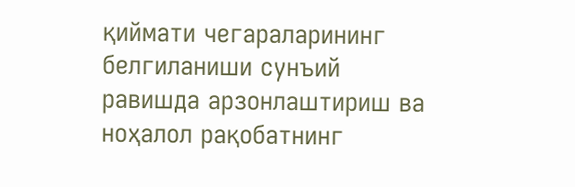қиймати чегараларининг белгиланиши сунъий равишда арзонлаштириш ва ноҳалол рақобатнинг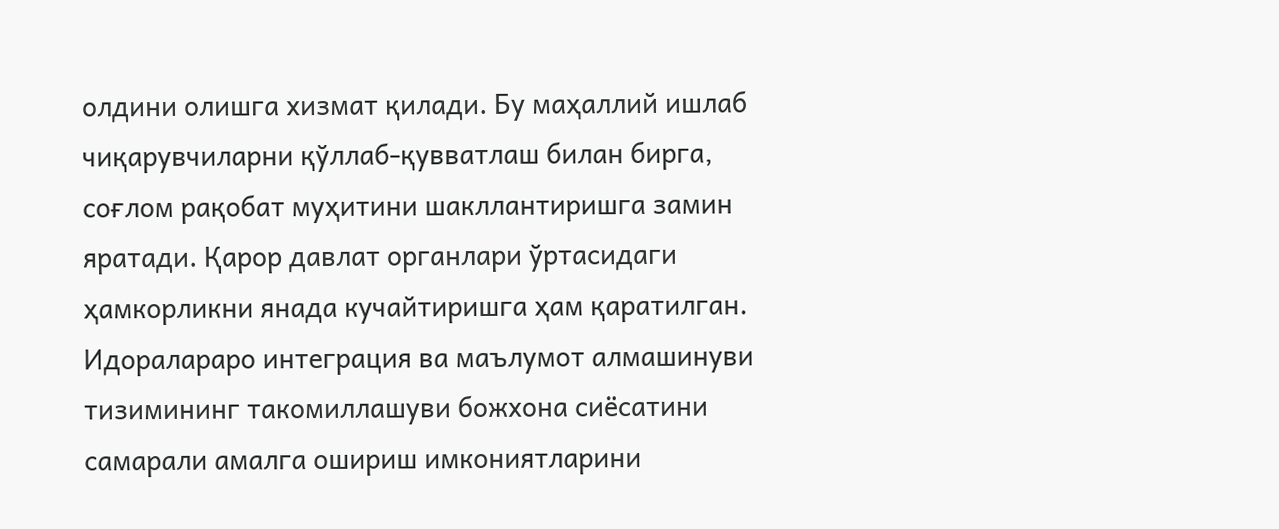олдини олишга хизмат қилади. Бу маҳаллий ишлаб чиқарувчиларни қўллаб-қувватлаш билан бирга, соғлом рақобат муҳитини шакллантиришга замин яратади. Қарор давлат органлари ўртасидаги ҳамкорликни янада кучайтиришга ҳам қаратилган. Идоралараро интеграция ва маълумот алмашинуви тизимининг такомиллашуви божхона сиёсатини самарали амалга ошириш имкониятларини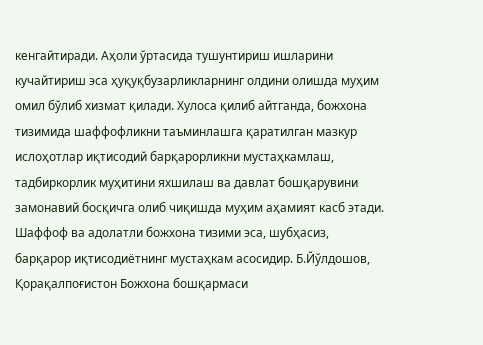кенгайтиради. Аҳоли ўртасида тушунтириш ишларини кучайтириш эса ҳуқуқбузарликларнинг олдини олишда муҳим омил бўлиб хизмат қилади. Хулоса қилиб айтганда, божхона тизимида шаффофликни таъминлашга қаратилган мазкур ислоҳотлар иқтисодий барқарорликни мустаҳкамлаш, тадбиркорлик муҳитини яхшилаш ва давлат бошқарувини замонавий босқичга олиб чиқишда муҳим аҳамият касб этади. Шаффоф ва адолатли божхона тизими эса, шубҳасиз, барқарор иқтисодиётнинг мустаҳкам асосидир. Б.Йўлдошов, Қорақалпоғистон Божхона бошқармаси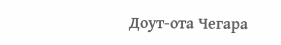Доут-ота Чегара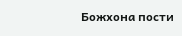Божхона пости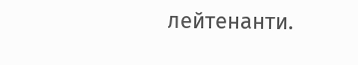лейтенанти.